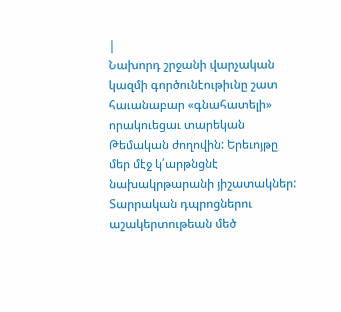|
Նախորդ շրջանի վարչական կազմի գործունէութիւնը շատ հաւանաբար «գնահատելի» որակուեցաւ տարեկան Թեմական ժողովին: Երեւոյթը մեր մէջ կ՛արթնցնէ նախակրթարանի յիշատակներ: Տարրական դպրոցներու աշակերտութեան մեծ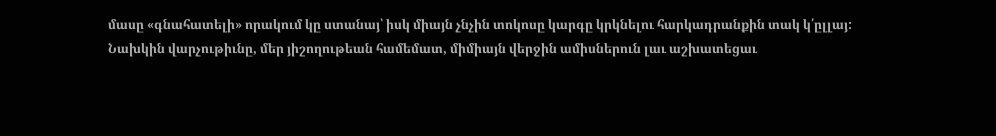մասը «գնահատելի» որակում կը ստանայ՝ իսկ միայն չնչին տոկոսը կարգը կրկնելու հարկադրանքին տակ կ՛ըլլայ:
Նախկին վարչութիւնը, մեր յիշողութեան համեմատ, միմիայն վերջին ամիսներուն լաւ աշխատեցաւ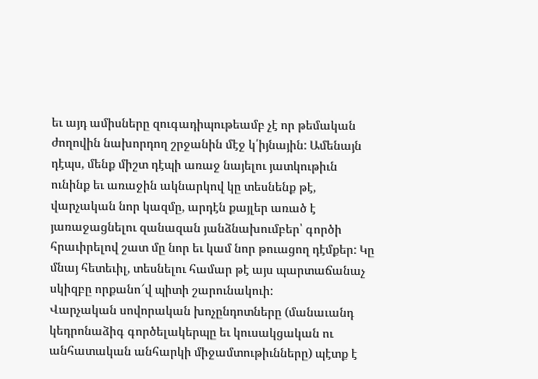եւ այդ ամիսները զուգադիպութեամբ չէ որ թեմական ժողովին նախորդող շրջանին մէջ կ՛իյնային: Ամենայն դէպս, մենք միշտ դէպի առաջ նայելու յատկութիւն ունինք եւ առաջին ակնարկով կը տեսնենք թէ, վարչական նոր կազմը, արդէն քայլեր առած է յառաջացնելու զանազան յանձնախումբեր՝ գործի հրաւիրելով շատ մը նոր եւ կամ նոր թուացող դէմքեր: Կը մնայ հետեւիլ, տեսնելու համար թէ այս պարտաճանաչ սկիզբը որքանո՜վ պիտի շարունակուի:
Վարչական սովորական խոչընդոտները (մանաւանդ կեդրոնաձիգ գործելակերպը եւ կուսակցական ու անհատական անհարկի միջամտութիւնները) պէտք է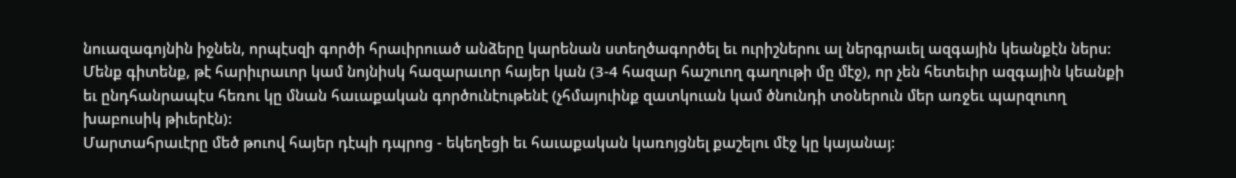նուազագոյնին իջնեն, որպէսզի գործի հրաւիրուած անձերը կարենան ստեղծագործել եւ ուրիշներու ալ ներգրաւել ազգային կեանքէն ներս:
Մենք գիտենք, թէ հարիւրաւոր կամ նոյնիսկ հազարաւոր հայեր կան (3-4 հազար հաշուող գաղութի մը մէջ), որ չեն հետեւիր ազգային կեանքի եւ ընդհանրապէս հեռու կը մնան հաւաքական գործունէութենէ (չհմայուինք զատկուան կամ ծնունդի տօներուն մեր առջեւ պարզուող խաբուսիկ թիւերէն):
Մարտահրաւէրը մեծ թուով հայեր դէպի դպրոց - եկեղեցի եւ հաւաքական կառոյցնել քաշելու մէջ կը կայանայ: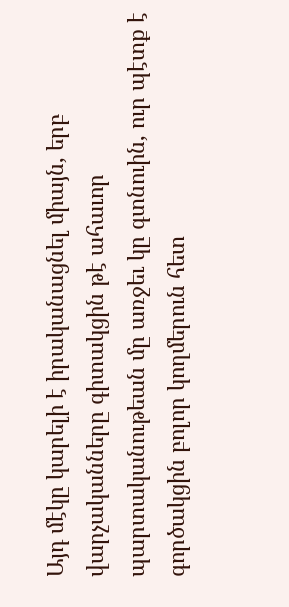Այդ մէկը կարելի է իրականացնել միայն, երբ վարչականները գիտակցին թէ ահաւոր պարտականութեան մը առջեւ կը գտնուին, ուր պէտք է գործակցին բոլոր կողմերուն հետ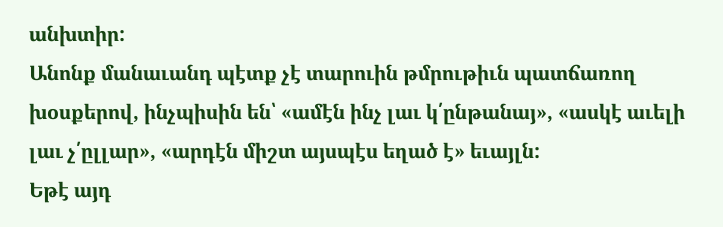անխտիր:
Անոնք մանաւանդ պէտք չէ տարուին թմրութիւն պատճառող խօսքերով, ինչպիսին են՝ «ամէն ինչ լաւ կ՛ընթանայ», «ասկէ աւելի լաւ չ՛ըլլար», «արդէն միշտ այսպէս եղած է» եւայլն:
Եթէ այդ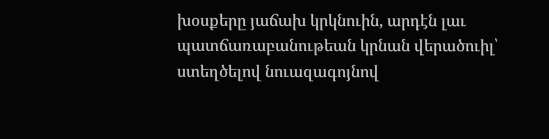խօսքերը յաճախ կրկնուին, արդէն լաւ պատճառաբանութեան կրնան վերածուիլ՝ ստեղծելով նուազագոյնով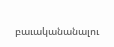բաւականանալու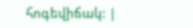հոգեվիճակ: |